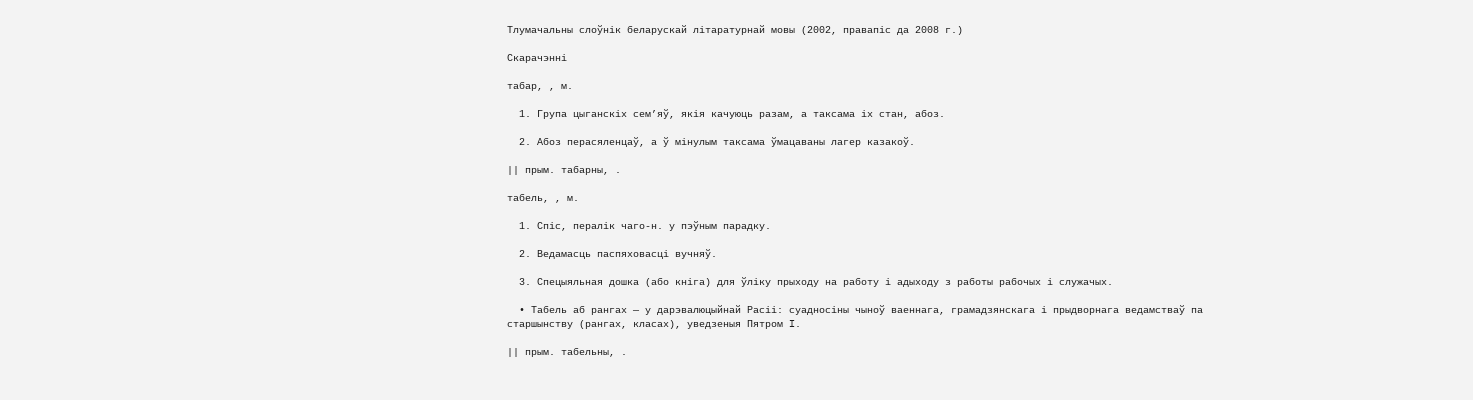Тлумачальны слоўнік беларускай літаратурнай мовы (2002, правапіс да 2008 г.)

Скарачэнні

табар, , м.

  1. Група цыганскіх сем’яў, якія качуюць разам, а таксама іх стан, абоз.

  2. Абоз перасяленцаў, а ў мінулым таксама ўмацаваны лагер казакоў.

|| прым. табарны, .

табель, , м.

  1. Спіс, пералік чаго-н. у пэўным парадку.

  2. Ведамасць паспяховасці вучняў.

  3. Спецыяльная дошка (або кніга) для ўліку прыходу на работу і адыходу з работы рабочых і служачых.

  • Табель аб рангах — у дарэвалюцыйнай Расіі: суадносіны чыноў ваеннага, грамадзянскага і прыдворнага ведамстваў па старшынству (рангах, класах), уведзеныя Пятром I.

|| прым. табельны, .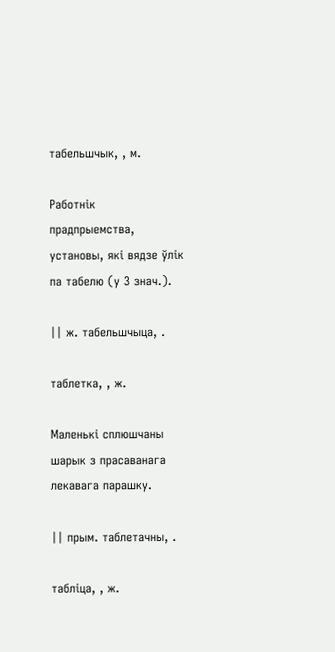табельшчык, , м.

Работнік прадпрыемства, установы, які вядзе ўлік па табелю (у 3 знач.).

|| ж. табельшчыца, .

таблетка, , ж.

Маленькі сплюшчаны шарык з прасаванага лекавага парашку.

|| прым. таблетачны, .

табліца, , ж.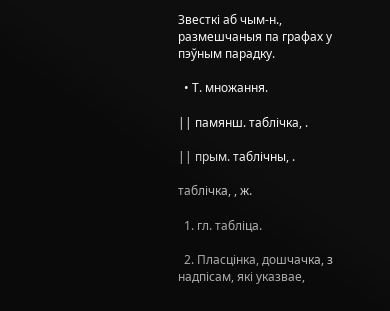Звесткі аб чым-н., размешчаныя па графах у пэўным парадку.

  • Т. множання.

|| памянш. таблічка, .

|| прым. таблічны, .

таблічка, , ж.

  1. гл. табліца.

  2. Пласцінка, дошчачка, з надпісам, які указвае,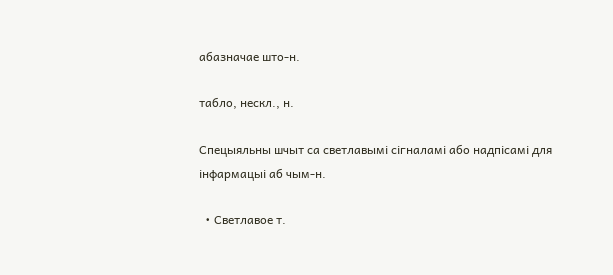абазначае што-н.

табло, нескл., н.

Спецыяльны шчыт са светлавымі сігналамі або надпісамі для інфармацыі аб чым-н.

  • Светлавое т.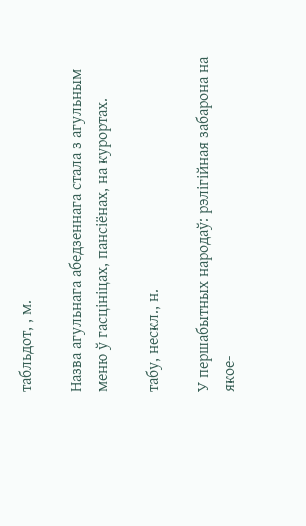табльдот, , м.

Назва агульнага абедзеннага стала з агульным меню ў гасцініцах, пансіёнах, на курортах.

табу, нескл., н.

У першабытных народаў: рэлігійная забарона на якое-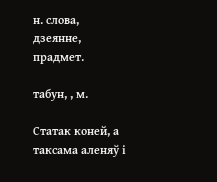н. слова, дзеянне, прадмет.

табун, , м.

Статак коней, а таксама аленяў і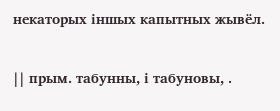некаторых іншых капытных жывёл.

|| прым. табунны, і табуновы, .